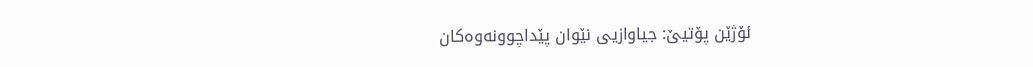ئۆژێن پۆتیێ: جیاوازیی نێوان پێداچوونەوەکان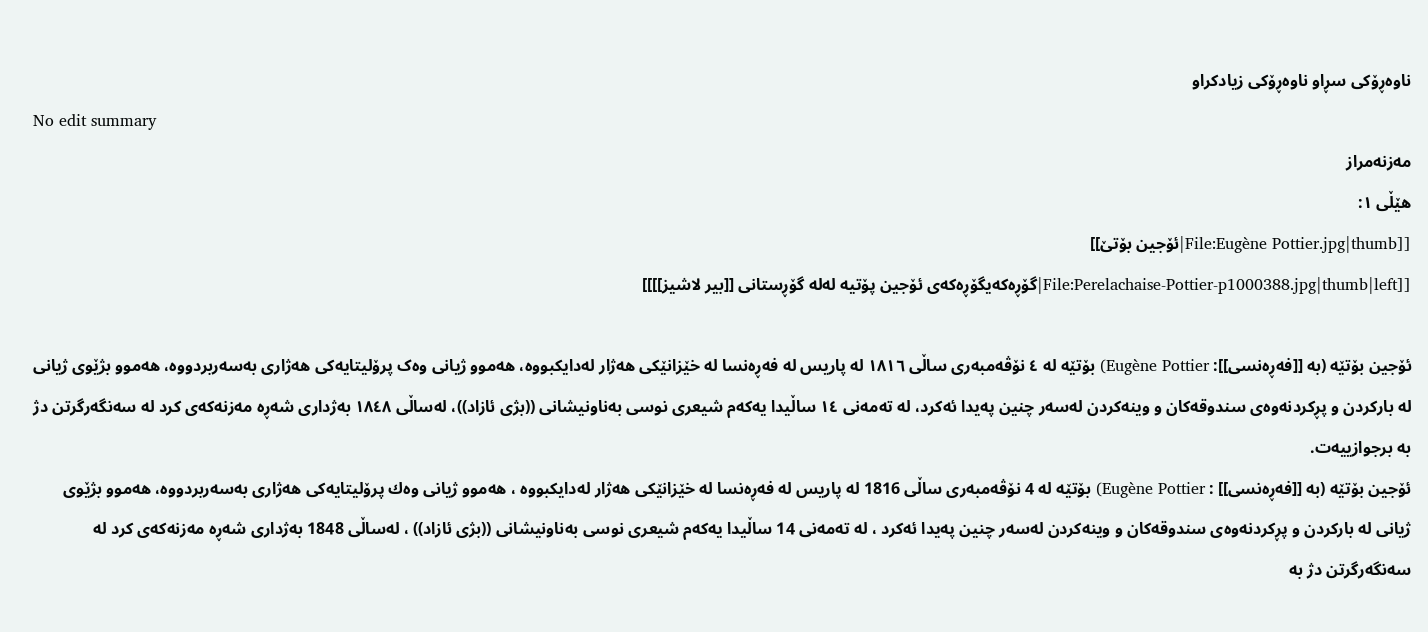ناوەڕۆکی سڕاو ناوەڕۆکی زیادکراو
No edit summary
مەزنەمراز
ھێڵی ١:
[[File:Eugène Pottier.jpg|thumb|ئۆجین بۆتێ]]
[[File:Perelachaise-Pottier-p1000388.jpg|thumb|left|گۆڕه‌كه‌یگۆڕەكه‌ی ئۆجین پۆتیه له‌لە گۆڕستانی [[بیر لاشیز]]]]

ئۆجین بۆتێە (بە [[فە‌ڕە‌نسی]]: Eugène Pottier) بۆتێە لە ٤ نۆڤە‌مبە‌ری ساڵی ١٨١٦ لە پاریس لە فە‌ڕە‌نسا لە خێزانێکی ھە‌ژار لە‌دایکبووە، ھە‌موو ژیانی وە‌ک پرۆلیتایە‌کی ھە‌ژاری بە‌سە‌ربردووە، ھە‌موو بژێوی ژیانی لە بارکردن و پڕکردنە‌وە‌ی سندوقە‌کان و وینە‌کردن لە‌سە‌ر چنین پە‌یدا ئە‌کرد، لە تە‌مە‌نی ١٤ ساڵیدا یە‌کە‌م شیعری نوسی بە‌ناونیشانی ((بژی ئازاد))، لە‌ساڵی ١٨٤٨ بە‌ژداری شە‌ڕە مە‌زنە‌کە‌ی کرد لە سە‌نگە‌رگرتن دژ بە برجوازییە‌ت.
ئۆجین بۆتێه‌ (به [[فه‌ڕه‌نسی]] : Eugène Pottier) بۆتێه‌ له‌ 4 نۆڤه‌مبه‌ری ساڵی 1816 له‌ پاریس له‌ فه‌ڕه‌نسا له‌ خێزانێكی هه‌ژار له‌دايكبووه‌ ، هه‌موو ژيانی وه‌ك پرۆليتايه‌كی هه‌ژاری به‌سه‌ربردووه، هه‌موو بژێوی ژيانی له‌ باركردن و پڕكردنه‌وه‌ی سندوقه‌كان و وينه‌كردن له‌سه‌ر چنين په‌يدا ئه‌كرد ، له‌ ته‌مه‌نی 14 ساڵيدا يه‌كه‌م شيعری نوسی به‌ناونيشانی ((بژی ئازاد)) ، له‌ساڵی 1848 به‌ژداری شه‌ڕه‌ مه‌زنه‌كه‌ی كرد له‌ سه‌نگه‌رگرتن دژ به‌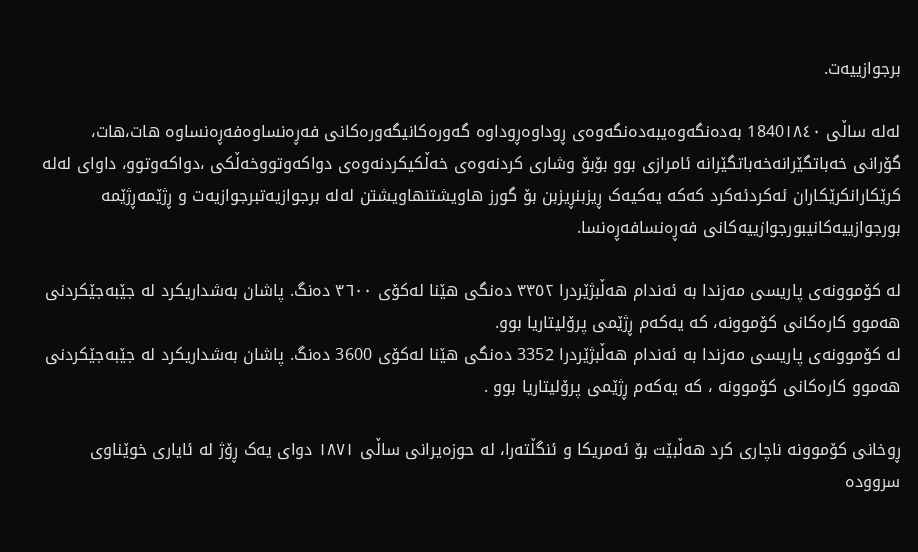برجوازييه‌ت.

له‌لە ساڵی 1840١٨٤٠ به‌ده‌نگه‌وه‌یبە‌دە‌نگە‌وە‌ی ڕوداوه‌ڕوداوە گه‌وره‌كانیگە‌ورە‌کانی فه‌ڕه‌نساوه‌فە‌ڕە‌نساوە هات،ھات، گۆرانی خه‌باتگێرانه‌خە‌باتگێرانە ئامرازی بوو ‌بۆبۆ وشاری كردنه‌وه‌ی خه‌ڵكیکردنە‌وە‌ی دواكه‌وتووخە‌ڵکی ،دواکە‌وتوو، داوای له‌لە كرێكارانکرێکاران ئه‌كردئە‌کرد كه‌کە يه‌كیە‌ک ڕيزبنڕیزبن بۆ گورز هاويشتنھاویشتن له‌لە برجوازيه‌تبرجوازیە‌ت و ڕژێمه‌ڕژێمە بورجوازييه‌كانیبورجوازییە‌کانی فه‌ڕه‌نسافە‌ڕە‌نسا.

لە کۆموونە‌ی پاریسی مە‌زندا بە ئە‌ندام ھە‌ڵبژێردرا ٣٣٥٢ دە‌نگی ھێنا لە‌کۆی ٣٦٠٠ دە‌نگ. پاشان بە‌شداریکرد لە جێبە‌جێکردنی ھە‌موو کارە‌کانی کۆموونە، کە یە‌کە‌م ڕژێمی پرۆلیتاریا بوو.
له‌ كۆموونه‌ی پاريسی مه‌زندا به‌ ئه‌ندام هه‌ڵبژێردرا 3352 ده‌نگی هێنا له‌كۆی 3600 ده‌نگ. پاشان به‌شداريكرد له‌ جێبه‌جێكردنی هه‌موو كاره‌كانی كۆموونه‌ ، كه‌ يه‌كه‌م ڕژێمی پرۆليتاريا بوو .

ڕوخانی کۆموونە ناچاری کرد ھە‌ڵبێت بۆ ئە‌مریکا و ئنگڵتە‌را، لە حوزە‌یرانی ساڵی ١٨٧١ دوای یە‌ک ڕۆژ لە ئایاری خوێناوی سروودە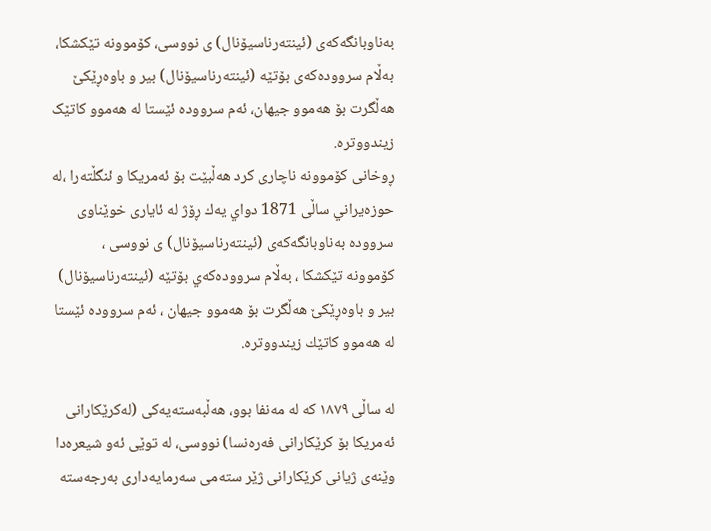بە‌ناوبانگە‌کە‌ی (ئینتە‌رناسیۆنال) ی نووسی، کۆموونە تێکشکا، بە‌ڵام سروودە‌کە‌ی بۆتێە (ئینتە‌رناسیۆنال) بیر و باوە‌ڕێکێ ھە‌ڵگرت بۆ ھە‌موو جیھان، ئە‌م سروودە ئێستا لە ھە‌موو کاتێک زیندووترە.
ڕوخانی كۆموونه‌ ناچاری كرد هه‌ڵبێت بۆ ئه‌مريكا و ئنگڵته‌را ،له‌ حوزه‌يراني ساڵی 1871 دواي يه‌ك ڕۆژ له‌ ئاياری خوێناوی سرووده‌ به‌ناوبانگه‌كه‌ی (ئينته‌رناسیۆنال) ی نووسی ، كۆموونه‌ تێكشكا ، به‌ڵام سرووده‌كه‌ي بۆتێه‌ (ئينته‌رناسيۆنال) بير و باوه‌ڕێكێ هه‌ڵگرت بۆ‌ هه‌موو جيهان ، ئه‌م سرووده‌ ئێستا له‌ هه‌موو كاتێك زيندووتره.

لە ساڵی ١٨٧٩ کە لە مە‌نفا بوو، ھە‌ڵبە‌ستە‌یە‌کی (لە‌کرێکارانی ئە‌مریکا بۆ کرێکارانی فە‌رە‌نسا) نووسی، لە توێی ئە‌و شیعرە‌دا وێنە‌ی ژیانی کرێکارانی ژێر ستە‌می سە‌رمایە‌داری بە‌رجە‌ستە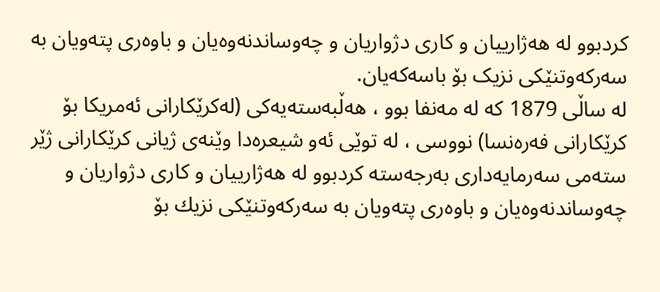کردبوو لە ھە‌ژارییان و کاری دژواریان و چە‌وساندنە‌وە‌یان و باوە‌ری پتە‌ویان بە سە‌رکە‌وتنێکی نزیک بۆ باسە‌کە‌یان.
له‌ ساڵی 1879 كه‌ له‌ مه‌نفا بوو ، هه‌ڵبه‌سته‌یه‌كی (له‌كرێكارانی ئه‌مریكا بۆ كرێكارانی فه‌ره‌نسا) نووسی ، له‌ توێی ئه‌و شیعره‌دا وێنه‌ی ژیانی كرێكارانی ژێر سته‌می سه‌رمایه‌داری به‌رجه‌سته‌ كردبوو له‌ هه‌ژارییان و كاری دژواریان و چه‌وساندنه‌وه‌یان و باوه‌ری پته‌ویان به‌ سه‌ركه‌وتنێكی نزیك بۆ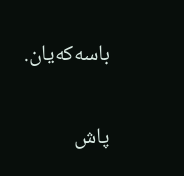باسه‌كه‌یان.

پاش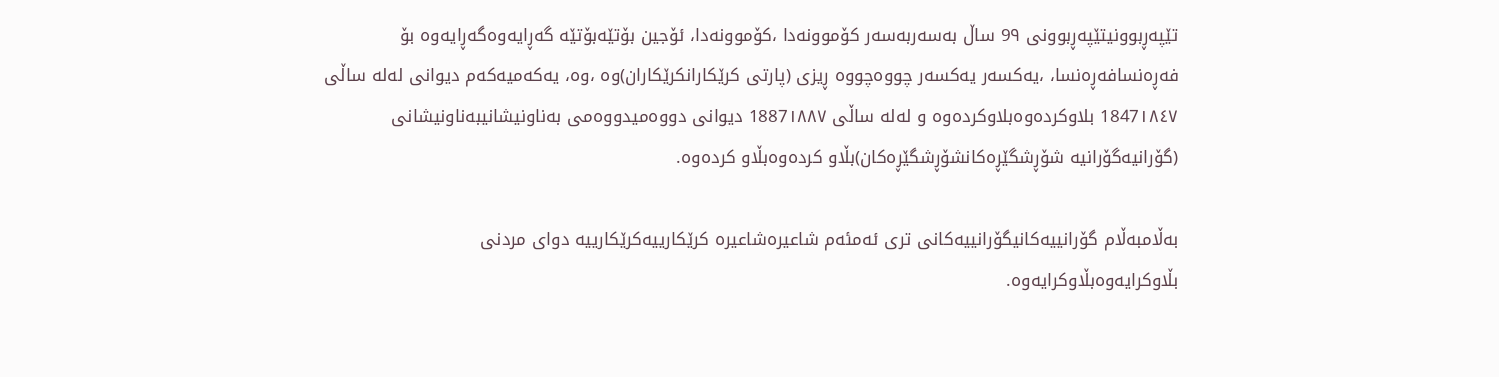تێپه‌ڕبوونیتێپە‌ڕبوونی 9٩ ساڵ به‌سه‌ربە‌سە‌ر كۆموونه‌دا ،کۆموونە‌دا، ئۆجین بۆتێه‌بۆتێە گه‌ڕایه‌وه‌گە‌ڕایە‌وە بۆ فه‌ڕه‌نسافە‌ڕە‌نسا، ،یە‌کسە‌ر یه‌كسه‌ر چووه‌چووە ڕیزی (پارتی كرێكارانکرێکاران)وه‌ ،وە، یه‌كه‌میە‌کە‌م دیوانی له‌لە ساڵی 1847١٨٤٧ بلاوكرده‌وه‌بلاوکردە‌وە و له‌لە ساڵی 1887١٨٨٧ دیوانی دووه‌میدووە‌می به‌ناونیشانیبە‌ناونیشانی (گۆرانیه‌گۆرانیە شۆڕشگێڕه‌كانشۆڕشگێڕە‌کان)بڵاو كرده‌وه‌بڵاو کردە‌وە.

به‌ڵامبە‌ڵام گۆرانییه‌كانیگۆرانییە‌کانی تری ئه‌مئە‌م شاعیره‌شاعیرە كرێكارییه‌کرێکارییە دوای مردنی بڵاوكرایه‌وه‌بڵاوکرایە‌وە.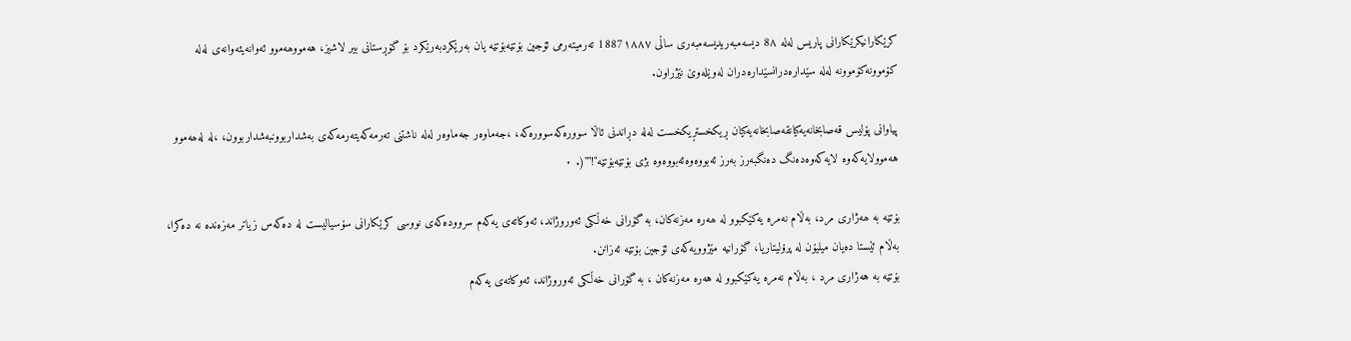كرێكارانیکرێکارانی پاریس له‌لە 8٨ دیسه‌مبه‌ریدیسە‌مبە‌ری ساڵی 1887١٨٨٧ ته‌رمیتە‌رمی ئۆجین بۆتێه‌بۆتێە یان به‌رێكردبە‌رێکرد بۆ گۆڕستانی بیر لاشیز، هه‌مووھە‌موو ئه‌وانه‌یئە‌وانە‌ی له‌لە كۆموونه‌کۆموونە له‌لە سێداره‌درانسێدارە‌دران له‌وێلە‌وێ نێژراون.

پیاوانی پۆلیس قه‌صابخانه‌یه‌كیانقە‌صابخانە‌یە‌کیان ڕیكخستڕیکخست له‌لە دڕاندنی ئاڵا سووره‌كه‌سوورە‌کە، ،جە‌ماوە‌ر جه‌ماوه‌ر له‌لە ناشتنی ته‌رمه‌كه‌یتە‌رمە‌کە‌ی به‌شداربوونبە‌شداربوون، ،لە له‌ھە‌موو هه‌موولایە‌کە‌وە لایه‌كه‌وه‌دە‌نگ ده‌نگبە‌رز به‌رز ئه‌بووه‌وه‌ئە‌بووە‌وە بژی بۆتێه‌بۆتێە‌"!""(. ٠

بۆتێە بە ھە‌ژاری مرد، بە‌ڵام نە‌مرە یە‌کێکبوو لە ھە‌رە مە‌زنە‌کان، بە گۆرانی خە‌ڵکی ئە‌وروژاند، ئە‌وکاتە‌ی یە‌کە‌م سروودە‌کە‌ی نووسی کرێکارانی سۆسیالیست لە دە‌کە‌س زیاتر مە‌زە‌ندە نە دە‌کرا، بە‌ڵام ئێستا دە‌یان میلیۆن لە پرۆلیتاریا، گۆرانیە مێژوویە‌کە‌ی ئۆجین بۆتێە ئە‌زانن.
بۆتێه‌ به‌ هه‌ژاری مرد ، به‌ڵام نه‌مره‌ یه‌كێكبوو له‌ هه‌ره‌ مه‌زنه‌كان ، به‌ گۆرانی خه‌ڵكی ئه‌وروژاند، ئه‌وكاته‌ی یه‌كه‌م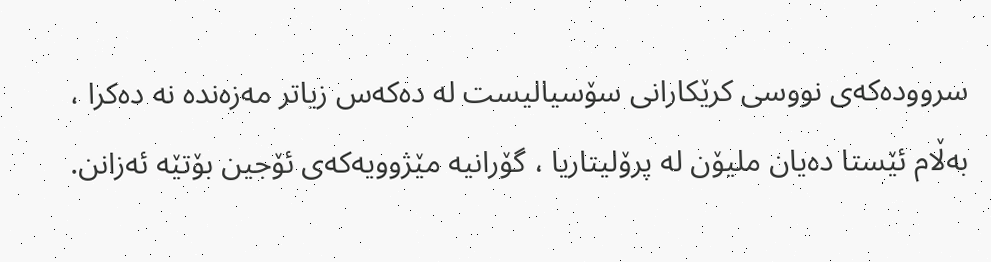سرووده‌كه‌ی نووسی كرێكارانی سۆسیالیست له‌ ده‌كه‌س زیاتر مه‌زه‌نده‌ نه‌ ده‌كرا ، به‌ڵام ئێستا ده‌یان ملیۆن له‌ پرۆلیتاریا ، گۆرانیه‌ مێژوویه‌كه‌ی ئۆجین بۆتێه‌ ئه‌زانن.